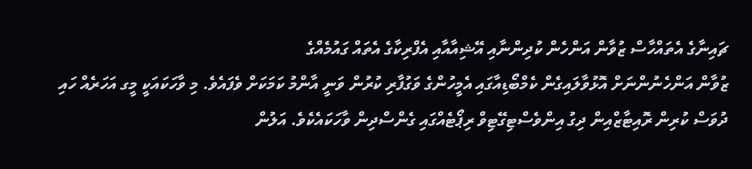ޗައިނާގެ އެތައްހާސް ޒުވާން އަންހެން ކުދިންނާއި އޭޝިއާއާއި އެފްރިކާގެ އެތައް ގައުމެއްގެ
ޒުވާން އަންހެނުންނަށް އޮޅުވާލައިގެން ކެމްބޯޑިއާގައި އެމީހުންގެ ވަގުފާރި ކުރުން ވަނީ އާންމު ކަމަކަށް ވެފައެވެ. މި ވާހަކައަކީ މީގ އަހަރެއް ހައި ދުވަސް ކުރިން ރޮއިޓާޒްއިން ދިގު އިންވެސްޓިގޭޓިވް ރިޕޯޓެއްގައި ގެންސްދިން ވާހަކައެކެވެ. އަލުން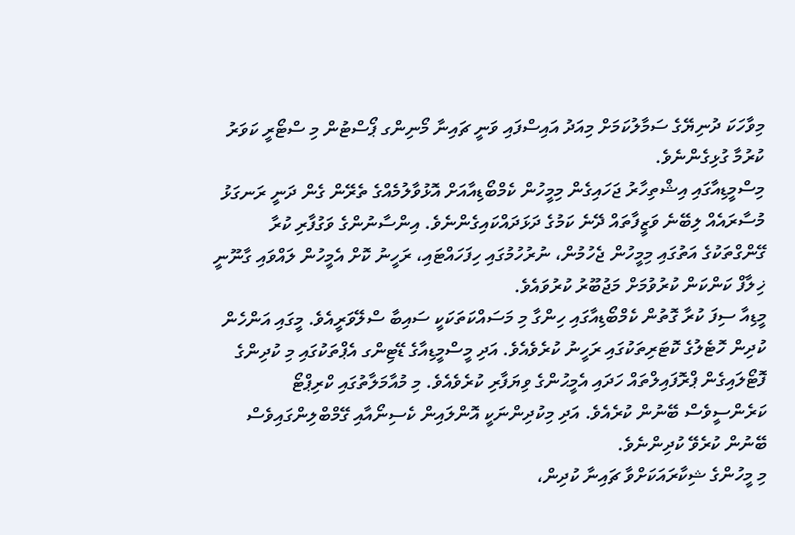މިވާހަކަ ދުނިޔޭގެ ސަމާލުކަމަށް މިއަދު އައިސްފައި ވަނީ ޗައިނާ މޯނިންގ ޕޯސްޓުން މި ސްޓޯރީ ކަވަރު ކުރުމާ ގުޅިގެންނެވެ.
މިސްމީޑިއާގައި އިޝްތިހާރު ޖަހައިގެން މިމީހުން ކެމްބޯޑިއާއަށް އޮޅުވާލުމެއްގެ ތެރޭން ގެން ދަނީ ރަނގަޅު މުސާރައެއް ލިބޭނެ ވަޒީފާތައް ދޭނެ ކަމުގެ ދަޅަދައްކައިގެންނެވެ. އިންސާނުންގެ ވަގުފާރި ކުރާ ގޭންގްތަކުގެ އަތުގައި މިމީހުން ޖެހުމުން، ނުރުހުމުގައި ހިފަހައްޓައި، ރަހީނު ކޮށް އެމީހުން ލައްވައި ގާނޫނީ ޚިލާފް ކަންކަން ކުރުވުމަށް މަޖުބޫރު ކުރުވައެވެ.
މީޑިއާ ސިފަ ކުރާ ގޮތުން ކެމްބޯޑިއާގައި ހިންގާ މި މަސައްކަތަކަކީ ސައިބާ ސްލޭވަރީއެވެ. މީގައި އަންހެން ކުދިން ހޮޓެލުގެ ކޮޓަރިތަކުގައި ރަހީނު ކުރެވެއެވެ. އަދި މީސްމީޑިއާގެ ޑޭޓިންގ އެޕްތަކުގައި މި ކުދިންގެ ފޮޓޯލައިގެން ޕްރޮފައިލްތައް ހަދައި އެމީޙުންގެ ވިޔަފާރި ކުރެވެއެވެ. މި މުއާމަލާތުގައި ކްރިޕްޓޯ ކަރެންސީވެސް ބޭނުން ކުރެއެވެ. އަދި މިކުދިންނަކީ އޮންލައިން ކެސިނޯއާއި ގޭމްބްލިންގައިވެސް ބޭނުން ކުރެވޭ ކުދިންނެވެ.
މި މީހުންގެ ޝިކާރައަކަށްވާ ޗައިނާ ކުދިން،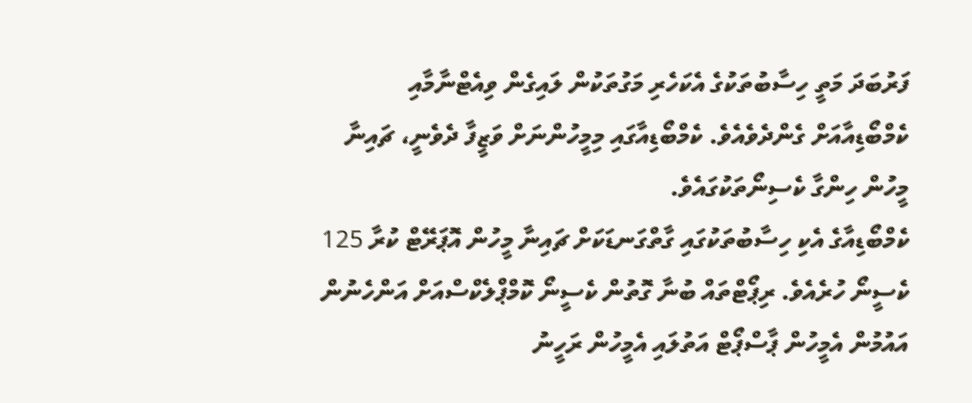ފަރުބަދަ މަތީ ހިސާބުތަކުގެ އެކަހެރި މަގުތަކުން ލައިގެން ވިއެޓްނާމާއި ކެމްބޯޑިއާއަށް ގެންދެވެއެވެ. ކެމްބޯޑިއާގައި މިމީހުންނަށް ވަޒީފާ ދެވެނީ، ޗައިނާ މީހުން ހިންގާ ކެސިނޯތަކުގައެވެ.
ކެމްބޯޑިއާގެ އެކި ހިސާބުތަކުގައި ގާތްގަނޑަކަށް ޗައިނާ މީހުން އޮޕަރޭޓް ކުރާ 125 ކެސީނޯ ހުރެއެވެ. ރިޕޯޓްތައް ބުނާ ގޮތުން ކެސީނޯ ކޮމްޕްލެކްސްއަށް އަންހެނުން އައުމުން އެމީހުން ޕާސްޕޯޓް އަތުލައި އެމީހުން ރަހީނު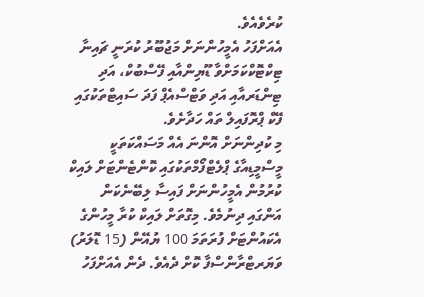ކުރެވެއެވެ.
އެއަށްފަހު އެމީހުންނަށް މަޖުބޫރު ކުރަނީ ޗައިނާ ޓިކްޓޮކްކަމަށްވާ ޑޫޔިންއާއި ފޭސްބުކް، އަދި ޓިންޑަރއާއި އަދި ވަޓްސްއެޕް ފަދަ ސައިޓްތަކުގައި ފޭކް ޕްރޮފައިލް ތައް ހަދާށެވެ.
މި ކުދިންނަށް އޮންނަ އެއް މަސައްކަތަކީ މީސްމީޑިއާގެ ޕްލެޓްފޯމްތަކުގައި ކޮންޓެންޓަށް ލައިކް ކުރުމުން އެމީހުންނަށް ފައިސާ ލިބޭނެކަން އަންގައި ދިނުމެވެ. މިގޮތަށް ލައިކް ކުރާ މީހުންގެ އެކައުންޓަށް ފުރަތަމަ 100 ޔުއޭން (15 ޑޮލަރު) ވަޔަރޓްރާންސްފާ ކޮށް ދެއެވެ. ދެން އެއަށްފަހު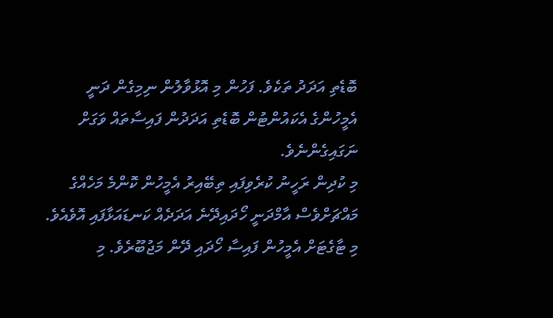ބޮޑެތި އަދަދު ތަކެވެ. ފަހުން މި އޮޅުވާލުން ނިމިގެން ދަނީ އެމީހުންގެ އެކައުންޓުން ބޮޑެތި އަދަދުން ފައިސާތައް ވަގަށް ނަގައިގެންނެވެ.
މި ކުދިން ރަހީނު ކުރެވިފައި ތިބޭއިރު އެމީހުން ކޮންމެ މަހެއްގެ މައްޗަށްވެސް އާމްދަނީ ހޯދައިދޭނެ އަދަދެއް ކަނޑައަޅާފައި އޮވެއެވެ. މި ޓާގެޓަށް އެމީހުން ފައިސާ ހޯދައި ދޭން މަޖުބޫރެވެ. މި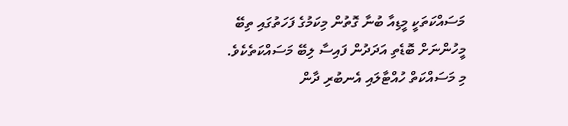މަސައްކަތަކީ މީޑިއާ ބުނާ ގޮތުން މިކަމުގެ ފަހަތުގައި ތިބޭ މީހުންނަށް ބޮޑެތި އަދަދުން ފައިސާ ލިބޭ މަސައްކަތެކެވެ.
މި މަސައްކަތް ހުއްޓާލައި އެނބުރި ދާން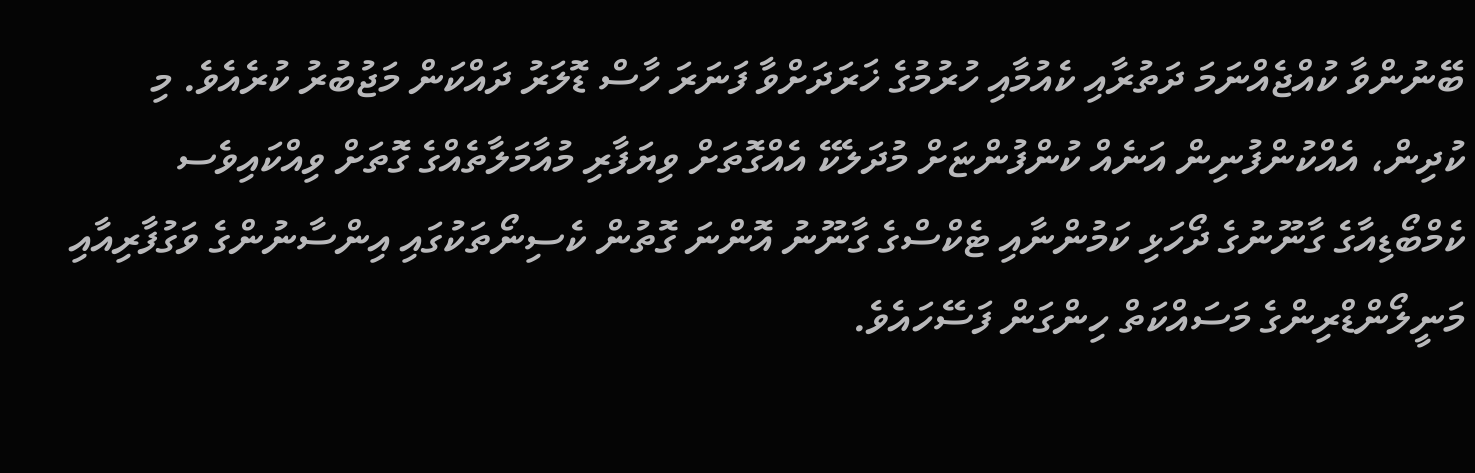ބޭނުންވާ ކުއްޖެއްނަމަ ދަތުރާއި ކެއުމާއި ހުރުމުގެ ޚަރަދަށްވާ ފަނަރަ ހާސް ޑޮލަރު ދައްކަން މަޖުބުރު ކުރެއެވެ. މި ކުދިން، އެއްކުންފުނިން އަނެއް ކުންފުންޏަށް މުދަލެކޭ އެއްގޮތަށް ވިޔަފާރި މުއާމަލާތެއްގެ ގޮތަށް ވިއްކައިވެސ
ކެމްބޯޑިއާގެ ގާނޫނުގެ ދޯހަޅި ކަމުންނާއި ޓެކްސްގެ ގާނޫނު އޮންނަ ގޮތުން ކެސިނޯތަކުގައި އިންސާނުންގެ ވަގުފާރިއާއި މަނީލޯންޑްރިންގެ މަސައްކަތް ހިންގަން ފަސޭހައެވެ.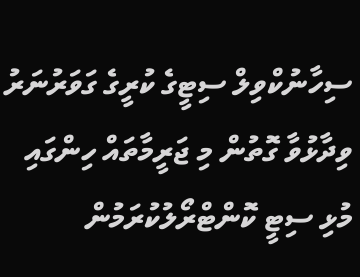ސިހާނުކްވިލް ސިޓީގެ ކުރީގެ ގަވަރުނަރު ވިދާޅުވާ ގޮތުން މި ޖަރީމާތައް ހިންގައި މުޅި ސިޓީ ކޮންޓްރޯލުކުރަމުން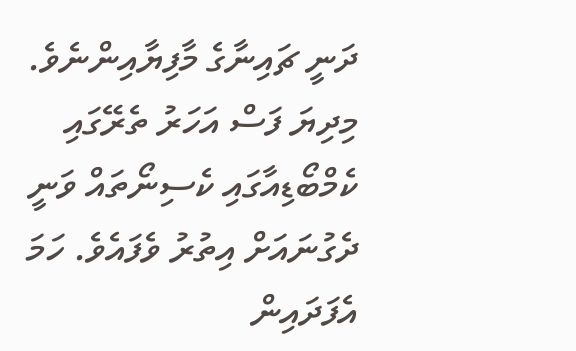ދަނީ ޗައިނާގެ މާފިޔާއިންނެވެ. މިދިޔަ ފަސް އަހަރު ތެރޭގައި ކެމްބޯޑިއާގައި ކެސިނޯތައް ވަނީ ދެގުނައަށް އިތުރު ވެފައެވެ. ހަމަ އެފަދައިން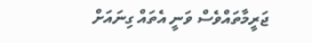ޖަރީމާތައްވެސް ވަނީ އެތައް ގިނައަށް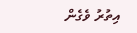އިތުރު ވެގެން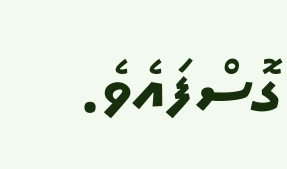ގޮސްފައެވެ.